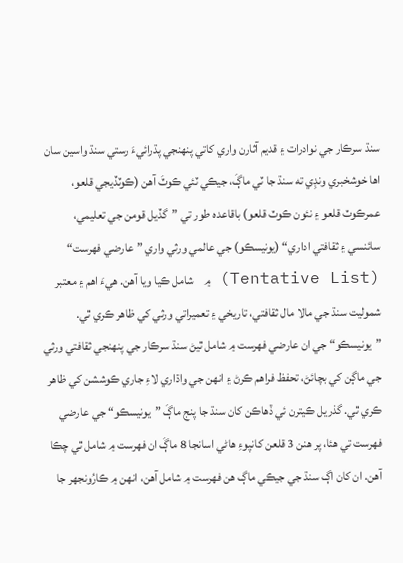سنڌ سرڪار جي نوادرات ۽ قديم آثارن واري کاتي پنھنجي پڌرائيءَ رستي سنڌ واسين سان اها خوشخبري ونڊِي ته سنڌ جا ٽي ماڳَ، جيڪي ٽئي ڪوٽَ آهن (ڪوٽڏيجي قلعو، عمرڪوٽ قلعو ۽ نئون ڪوٽ قلعو) باقاعده طور تي ”گڏيل قومن جي تعليمي، سائنسي ۽ ثقافتي اداري“ (يونيسڪو) جي عالمي ورثي واري ”عارضي فھرست“ (Tentative List) ۾ شامل ڪيا ويا آهن. هيءَ اھم ۽ معتبر شموليت سنڌ جي مالا مال ثقافتي، تاريخي ۽ تعميراتي ورثي کي ظاھر ڪري ٿي. ”يونيسڪو“ جي ان عارضي فھرست ۾ شامل ٿيڻ سنڌ سرڪار جي پنھنجي ثقافتي ورثي جي ماڳن کي بچائڻ، تحفظ فراهم ڪرڻ ۽ انهن جي واڌاري لاءِ جاري ڪوششن کي ظاھر ڪري ٿي. گذريل ڪيترن ئي ڏهاڪن کان سنڌ جا پنج ماڳَ ”يونيسڪو“ جي عارضي فھرست تي هئا، پر هنن 3 قلعن کانپوءِ هاڻي اسانجا 8 ماڳَ ان فھرست ۾ شامل ٿي چڪا آهن. ان کان اڳ سنڌ جي جيڪي ماڳ هن فھرست ۾ شامل آهن، انھن ۾ ڪارُونجهر جا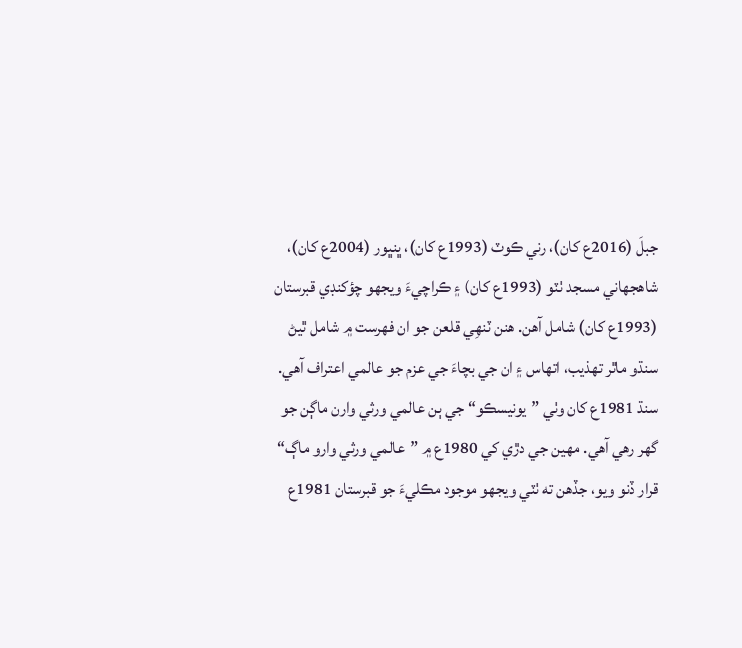جبلَ (2016ع کان)، رني ڪوٽ (1993ع کان)، ڀنڀور (2004ع کان)، شاھجھاني مسجد ٺٽو (1993ع کان) ۽ ڪراچيءَ ويجهو چؤکنڊي قبرستان (1993ع کان) شامل آهن. هنن ٽنھِي قلعن جو ان فھرست ۾ شامل ٿيڻ سنڌو ماٿر تھذيب، اتھاس ۽ ان جي بچاءَ جي عزم جو عالمي اعتراف آهي.
سنڌ 1981ع کان وٺي ”يونيسڪو“ جي ٻن عالمي ورثي وارن ماڳن جو گهر رهي آهي. مھين جي دڙي کي 1980ع ۾ ”عالمي ورثي وارو ماڳ“ قرار ڏنو ويو، جڏھن ته ٺٽي ويجهو موجود مڪليءَ جو قبرستان 1981ع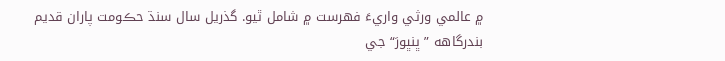۾ عالمي ورثي واريءَ فھرست ۾ شامل ٿيو. گذريل سال سنڌ حڪومت پاران قديم بندرگاهه ”ڀنڀورَ“ جي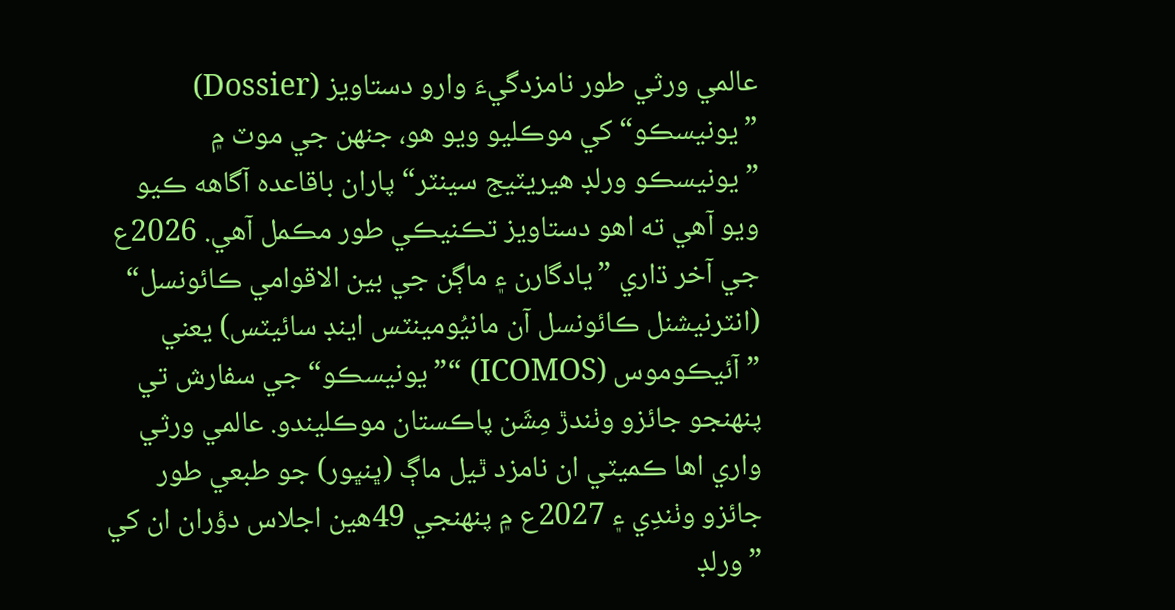عالمي ورثي طور نامزدگيءَ وارو دستاويز (Dossier) ”يونيسڪو“ کي موڪليو ويو هو، جنھن جي موٽ ۾ ”يونيسڪو ورلڊ هيريٽيج سينٽر“ پاران باقاعده آگاهه ڪيو ويو آهي ته اهو دستاويز تڪنيڪي طور مڪمل آهي. 2026ع جي آخر ڌاري ”يادگارن ۽ ماڳن جي بين الاقوامي ڪائونسل“ (انٽرنيشنل ڪائونسل آن مانيُومينٽس اينڊ سائيٽس) يعني ”آئيڪوموس (ICOMOS) “”يونيسڪو“ جي سفارش تي پنھنجو جائزو وٺندڙ مِشَن پاڪستان موڪليندو. عالمي ورثي واري اها ڪميٽي ان نامزد ٿيل ماڳ (ڀنڀور) جو طبعي طور جائزو وٺندِي ۽ 2027ع ۾ پنھنجي 49هين اجلاس دؤران ان کي ”ورلڊ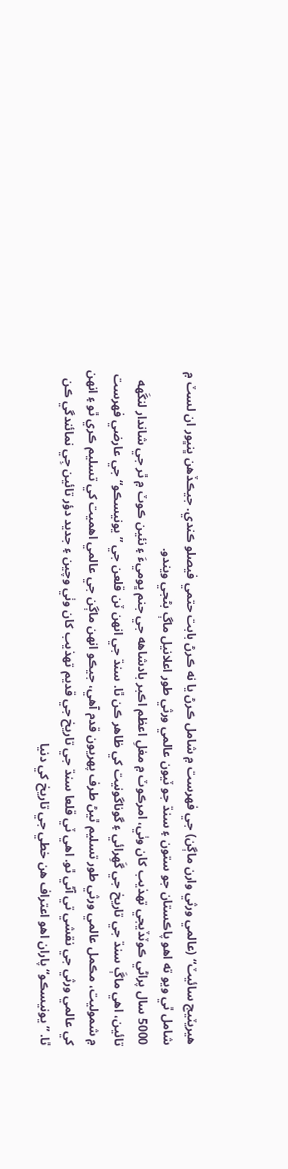هيريٽيج سائيٽ“ (عالمي ورثي وارن ماڳن) جي فھرست ۾ شامل ڪرڻ يا نه ڪرڻ بابت حتمي فيصلو ڪندي. جيڪڏهن ڀنڀور ان لسٽ ۾ شامل ٿي ويو ته اهو پاڪستان جو ستون ۽ سنڌ جو ٽيون عالمي ورثي طور اعلانيل ماڳ بڻجي ويندو.
5000 سال پراڻي ڪوٽڏيجي تھذيب کان وٺي، امرڪوٽ ۾ مغلِ اعظم اڪبر بادشاهه جي جنم ڀوميءَ ۽ نئين ڪوٽ ۾ ٿر جي شاندار لنگَهه تائين، اهي ماڳَ سنڌ جي تاريخ جي گَھِرائي ۽ گوناگونيت کي ظاهر ڪن ٿا. سنڌ جي انهن ٽن قلعن جي ”يونيسڪو“ جي عارضي فھرست ۾ شموليت، مڪمل عالمي ورثي طور تسليم ٿيڻ طرف پھريون قدم آهي، جيڪو انهن ماڳن جي عالمي اهميت کي تسليم ڪري ٿو ۽ انهن کي عالمي ورثي جي نقشي تي آڻي ٿو. اهي ٽي قلعا سنڌ جي تاريخ جي قديم تھذيب کان وٺي وچين ۽ جديد دؤر تائين جِي نمائندگي ڪن ٿا. ”يونيسڪو“ پاران اهو اعتراف هن خطي جي تاريخ کي دنيا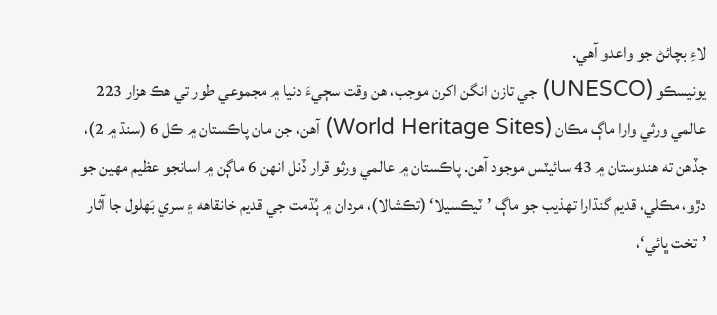لاءِ بچائڻ جو واعدو آهي.
يونيسڪو (UNESCO) جي تازن انگن اکرن موجب، هن وقت سڄيءَ دنيا ۾ مجموعي طور تي هڪ هزار 223 عالمي ورثي وارا ماڳ مڪان (World Heritage Sites) آهن، جن مان پاڪستان ۾ ڪل 6 (سنڌ ۾ 2)، جڏھن ته هندوستان ۾ 43 سائيٽس موجود آهن. پاڪستان ۾ عالمي ورثو قرار ڏنل انهن 6 ماڳن ۾ اسانجو عظيم مھين جو دڙو، مڪلي، قديم گنڌارا تھذيب جو ماڳ ’ٽيڪسيلا‘ (تڪشالا)، مردان ۾ ٻُڌمت جي قديم خانقاهه ۽ سري بَھلول جا آثار ’تخت ڀائي‘،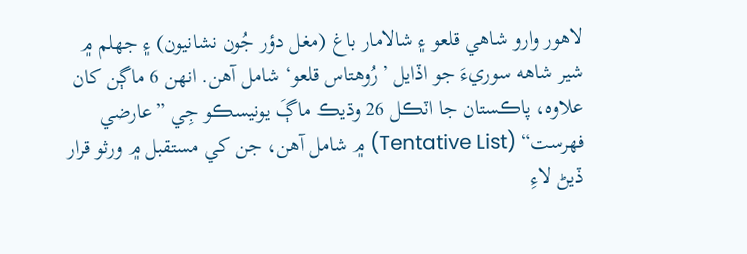لاهور وارو شاهي قلعو ۽ شالامار باغ (مغل دؤر جُون نشانيون) ۽ جھلم ۾ شير شاهه سوريءَ جو اڏايل ’رُوھتاس قلعو‘ شامل آهن. انهن 6 ماڳن کان علاوه، پاڪستان جا اٽڪل 26 وڌيڪ ماڳَ يونيسڪو جِي ”عارضي فھرست“ (Tentative List) ۾ شامل آهن، جن کي مستقبل ۾ ورثو قرار ڏيڻ لاءِ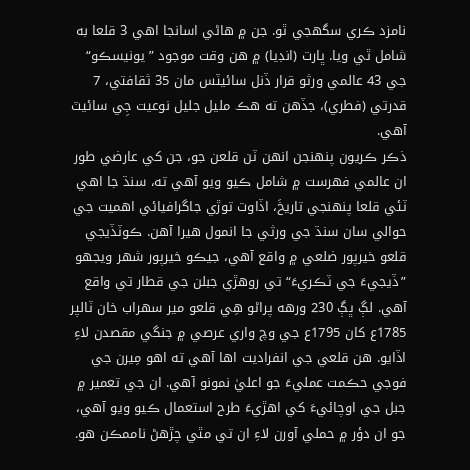نامزد ڪري سگهجي ٿو. جن ۾ هاڻي اسانجا اهي 3 قلعا به شامل ٿي ويا. ڀارت (انڊيا) ۾ هن وقت موجود ”يونيسڪو“ جي 43 عالمي ورثو قرار ڏنل سائيٽس مان 35 ثقافتي، 7 قدرتي (فطري)، جڏھن ته هڪ مليل جليل نوعيت جِي سائيٽ آهي.
ذڪر ڪريون پنھنجن انھن ٽن قلعن جو، جن کي عارضي طور ان عالمي فھرست ۾ شامل ڪيو ويو آهي ته، سنڌ جا اهي ٽئي قلعا پنھنجي تاريخَ، اڏاوت توڙي جاگرافيائي اهميت جي حوالي سان سنڌ جي ورثي جا انمول هيرا آهن. ڪوٽڏيجي قلعو خيرپور ضلعي ۾ واقع آهي، جيڪو خيرپور شھر ويجهو ”ڏيجيءَ جي ٽڪريءَ“ تي روهڙي جبلن جي قطار تي واقع آهي. لڳ ڀڳ 230 ورهه پراڻو هِي قلعو مير سھراب خان ٽالپر 1785ع کان 1795ع جي وچ واري عرصي ۾ جنگي مقصدن لاءِ اڏايو. هن قلعي جي انفراديت اها آهي ته اهو مِيرن جي فوجي حڪمت عمليءَ جو اعليٰ نمونو آهي. ان جي تعمير ۾ جبل جي اوچائيءَ کي اهڙيءَ طرح استعمال ڪيو ويو آهي، جو ان دؤر ۾ حملي آورن لاءِ ان تي مٿي چڙهڻ ناممڪن هو.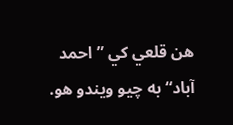هن قلعي کي ”احمد آباد“ به چيو ويندو هو.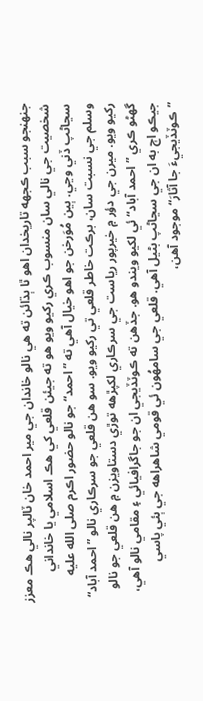جنھنجو سبب ڪجهه تاريخدان اهو ٿا ٻڌائن ته هي نالو خاندان جي مير احمد خان ٽالپر نالي هڪ معزز شخصيت جي نالي سان منسوب ڪري رکيو ويو هو ته جيئن قلعي کي هڪ اسلامي يا خانداني سڃاڻپ ڏني وڃي. ٻين مُوَرخن جو اهو خيال آهي ته ”احمد“ جو نالو حضور اڪرم صلى الله عليه وسلم جي نسبت سان، برڪت خاطر قلعي تي رکيو ويو. سو هن قلعي جو سرڪاري نالو ”احمد آباد“ رکيو ويو. ميرن جي دؤر ۾ خيرپور رياست جي سرڪاري لکپڙھه توڙي دستاويزن ۾ هن قلعي جو نالو گهڻو ڪري ”احمد آباد“ ئي لکيو ويندو هو. جڏهن ته ڪوٽڏيجي ان جو جاگرافيائي ۽ مقامي نالو آهي، جيڪو اڄ به ان جي سڃاڻپ بڻيل آهي. قلعي جي سامھُون ئي قومي شاھراھه جي ٻئي پاسي ”ڪوٽڏيجيءَ جا آثارَ“ موجود آهن،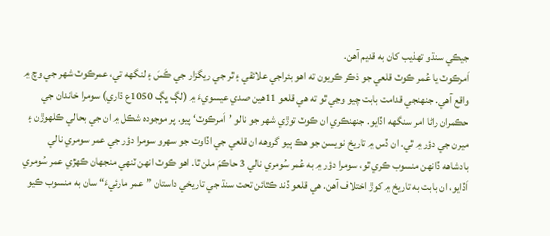جيڪي سنڌو تھذيب کان به قديم آهن.
اَمرڪوٽ يا عُمر ڪوٽ قلعي جو ذڪر ڪريون ته اهو بئراجي علائقي ۽ ٿر جي ريگزار جي ڪَسَ ۽ لنگهه تي، عمرڪوٽ شهر جي وچ ۾ واقع آهي. جنھنجي قدامت بابت چيو وڃي ٿو ته هي قلعو 11هين صدي عيسويءَ ۾ (لڳ ڀڳ 1050ع ڌاري) سومرا خاندان جي حڪمران راڻا امر سنگهه اڏايو. جنھنڪري ان ڪوٽ توڙي شھر جو نالو ’اَمرڪوٽ‘ پيو. پر موجوده شڪل ۾ ان جي بحالي ڪلهوڙن ۽ ميرن جي دؤر ۾ ٿي. ان ڏس ۾ تاريخ نويسن جو هڪ ٻيو گروھه ان قلعي جي اڏاوت جو سھرو سومرا دؤر جي عمر سومري نالي بادشاهه ڏانھن منسوب ڪري ٿو، سومرا دؤر ۾ به عُمر سُومري نالي 3 حاڪمَ ملن ٿا. اهو ڪوٽ انهن ٽنھي منجهان ڪھڙي عمر سُومري اَڏايو، ان بابت به تاريخ ۾ کوڙ اختلاف آهن. هي قلعو ڏند ڪٿائن تحت سنڌ جي تاريخي داستان ”عمر مارئيءَ“ سان به منسوب ڪيو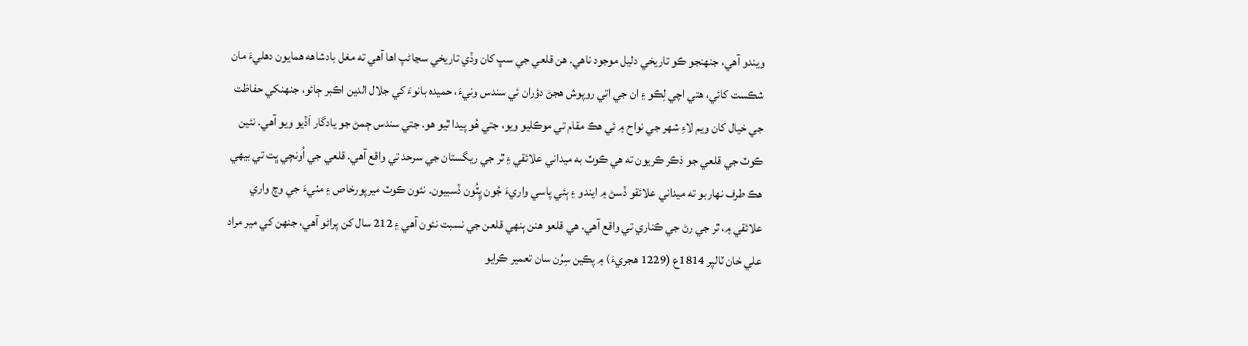ويندو آهي، جنھنجو ڪو تاريخي دليل موجود ناهي. هن قلعي جي سڀ کان وڏي تاريخي سڃاڻپ اها آهي ته مغل بادشاهه همايون دهليءَ مان شڪست کائي، هتي اچي لِڪو ۽ ان جي اتي روپوش هجڻ دؤران ئي سندس ونيءَ، حميده بانوءَ کي جلال الدين اڪبر ڄائو، جنھنکي حفاظت جي خيال کان ويم لاءِ شھر جي نواح ۾ ئي هڪ مقام تي موڪليو ويو، جتي هُو پيدا ٿيو هو. جتي سندس ڄمڻ جو يادگار اَڏيو ويو آهي. نئين ڪوٽ جي قلعي جو ذڪر ڪريون ته هي ڪوٽ به ميداني علائقي ۽ ٿر جي ريگستان جي سرحد تي واقع آهي. قلعي جي اُونچي ڀت تي بيھي هڪ طرف نھاربو ته ميداني علائقو ڏسڻ ۾ ايندو ۽ ٻئي پاسي واريءَ جُون ڀِٽُون ڏسبيون. نئون ڪوٽ ميرپورخاص ۽ مٺيءَ جي وچ واري علائقي ۾، ٿر جي رڻ جي ڪناري تي واقع آهي. هي قلعو هنن ٻنهي قلعن جي نسبت نئون آهي ۽ 212 سال کن پراڻو آهي، جنھن کي مير مراد علي خان ٽالپر 1814ع (1229 هجريءَ) ۾ پڪين سِرُن سان تعمير ڪرايو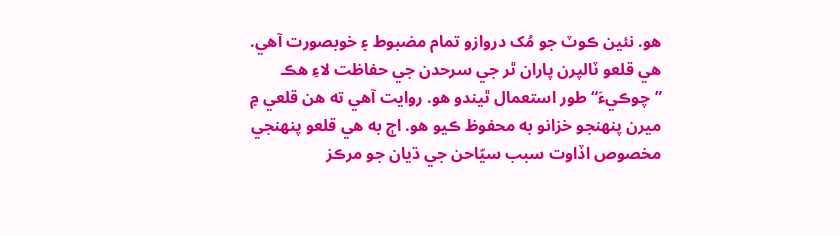هو. نئين ڪوٽ جو مُک دروازو تمام مضبوط ۽ خوبصورت آهي. هي قلعو ٽالپرن پاران ٿر جي سرحدن جي حفاظت لاءِ هڪ ”چوڪيءَ“ طور استعمال ٿيندو هو. روايت آهي ته هن قلعي ۾ ميرن پنھنجو خزانو به محفوظ ڪيو هو. اڄ به هي قلعو پنھنجي مخصوص اڏاوت سبب سيّاحن جي ڌيان جو مرڪز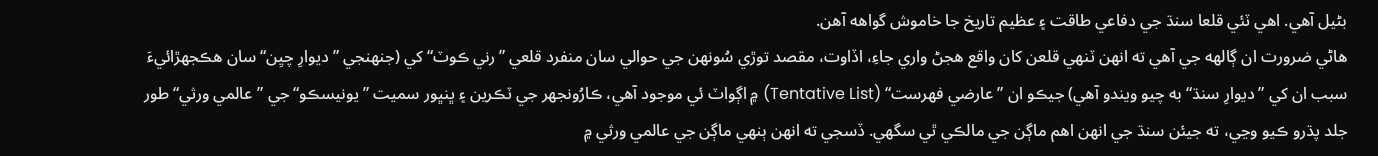بڻيل آهي. اهي ٽئي قلعا سنڌ جي دفاعي طاقت ۽ عظيم تاريخ جا خاموش گواهه آهن.
هاڻي ضرورت ان ڳالهه جي آهي ته انھن ٽنھي قلعن کان واقع هجڻ واري جاءِ، اڏاوت، مقصد توڙي سُونھن جي حوالي سان منفرد قلعي ”رني ڪوٽ“ کي (جنھنجي ”ديوارِ چيِن“ سان هڪجھڙائيءَ سبب ان کي ”ديوارِ سنڌ“ به چيو ويندو آهي) جيڪو ان ”عارضي فھرست“ (Tentative List) ۾ اڳواٽ ئي موجود آهي، ڪارُونجهر جي ٽڪرين ۽ ڀنڀور سميت ”يونيسڪو“ جي ”عالمي ورثي“ طور جلد پڌرو ڪيو وڃي، ته جيئن سنڌ جي انهن اهم ماڳن جي مالڪي ٿي سگهي. ڏسجي ته انهن ٻنھي ماڳن جي عالمي ورثي ۾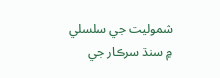شموليت جي سلسلي ۾ سنڌ سرڪار جي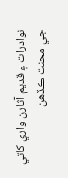نوادرات ۽ قديم آثارن واري کاتي جي محنت ڪڏھن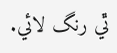ٿي رنگ لائي.